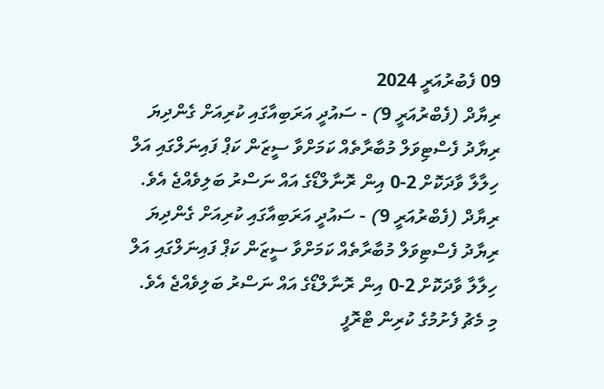09 ފެބުރުއަރީ 2024
ރިޔާދް (ފެބްރުއަރީ 9) - ސައުދީ އަރަބިއާގައި ކުރިއަށް ގެންދިޔަ ރިޔާދު ފެސްޓިވަލް މުބާރާތެއް ކަމަށްވާ ސީޒަން ކަޕް ފައިނަލްގައި އަލް ހިލާލާ ވާދަކޮށް 2-0 އިން ރޮނާލްޑޯގެ އައް ނަސްރު ބަލިވެއްޖެ އެވެ.
ރިޔާދް (ފެބްރުއަރީ 9) - ސައުދީ އަރަބިއާގައި ކުރިއަށް ގެންދިޔަ ރިޔާދު ފެސްޓިވަލް މުބާރާތެއް ކަމަށްވާ ސީޒަން ކަޕް ފައިނަލްގައި އަލް ހިލާލާ ވާދަކޮށް 2-0 އިން ރޮނާލްޑޯގެ އައް ނަސްރު ބަލިވެއްޖެ އެވެ.
މި މެޗު ފެށުމުގެ ކުރިން ޓްރޮފީ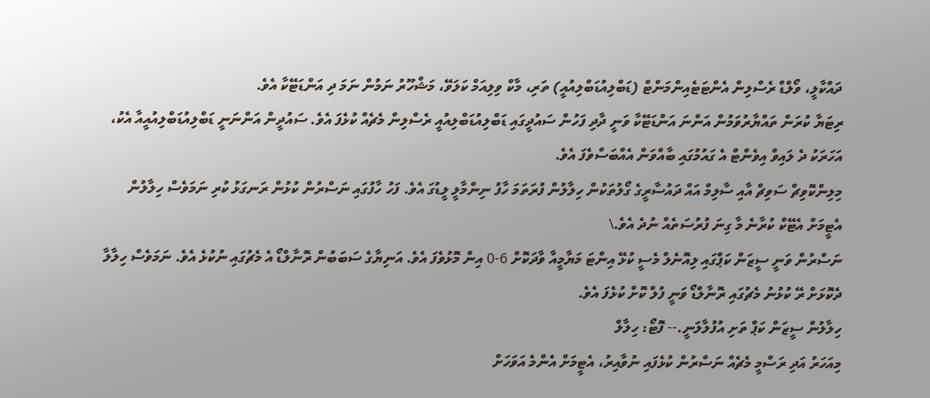ދައްކާލީ، ވޯލްޑް ރެސްލިން އެންޓަޓެއިންމަންޓް (ޑަބްލިއުޑަބްލިއުއީ) ތަރި، މާކް ވިލިއަމް ކަލަވޭ، މަޝްހޫރު ނަމުން ނަމަ ދި އަންޑަޓޭކާ އެވެ.
ރިޓަޔާ ކުރަން ތައްޔާރުވަމުން އަންނަ އަންޑަޓޭކާ ވަނީ ދާދި ފަހުން ސައުދީގައި ޑަބްލިއުޑަބްލިއުއީ ރެސްލިން މެޗެއް ކުޅެފަ އެވެ. ސައުދީން އަންނަނީ ޑަބްލިއުޑަބްލިއުއީއާ އެކު، އަހަރަކު ދެ ލައިވް އިވެންޓް އެ ގައުމުގައި ބާއްވަން އެއްބަސްވެފަ އެވެ.
މިލިންކޮވިޗް ސަވިޗް އާއި ސާލިމް އައް ދައުސާރީގެ ގޯލުތަކުން ހިލާލުން ފުރަތަމަ ހާފު ނިންމާލީ ލީޑުގަ އެވެ. ފަހު ހާފުގައި ނަސްރުން ކުޅުން ރަނގަޅު ކުރި ނަމަވެސް ހިލާލުން އެޓީމަށް އެޓޭކް ކުރާނެ މާ ގިނަ ފުރުސަތެއް ނުދެ އެވެ.\
ނަސްރުން ވަނީ ސީޒަން ކަޕްގައި ލިއޮނެލް މެސީ ކުޅޭ އިންޓަ މަޔާމީއާ ވާދަކޮށް 6-0 އިން މޮޅުވެފަ އެވެ. އަނިޔާގެ ސަބަބުން ރޮނާލްޑޯ އެ މެޗުގައި ނުކުޅެ އެވެ. ނަމަވެސް ހިލާލާ ދެކޮޅަށް ރޭ ކުޅުނު މެޗުގައި ރޮނާލްޑޯ ވަނީ ފުލް ކޮށް ކުޅެފަ އެވެ.
ހިލާލުން ސީޒަން ކަޕް ތަށި އުފުލާލަނީ.-- ފޮޓޯ: ހިލާލް
މިއަހަރު އަދި ރަސްމީ މެޗެއް ނަސްރުން ކުޅެފައި ނުވާއިރު، އެޓީމަށް އެންމެ އަވަހަށް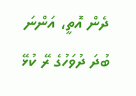ދެން އޮތީ، އަންނަ ބުދަ ދުވަހުގެ ރޭ ކުޅޭ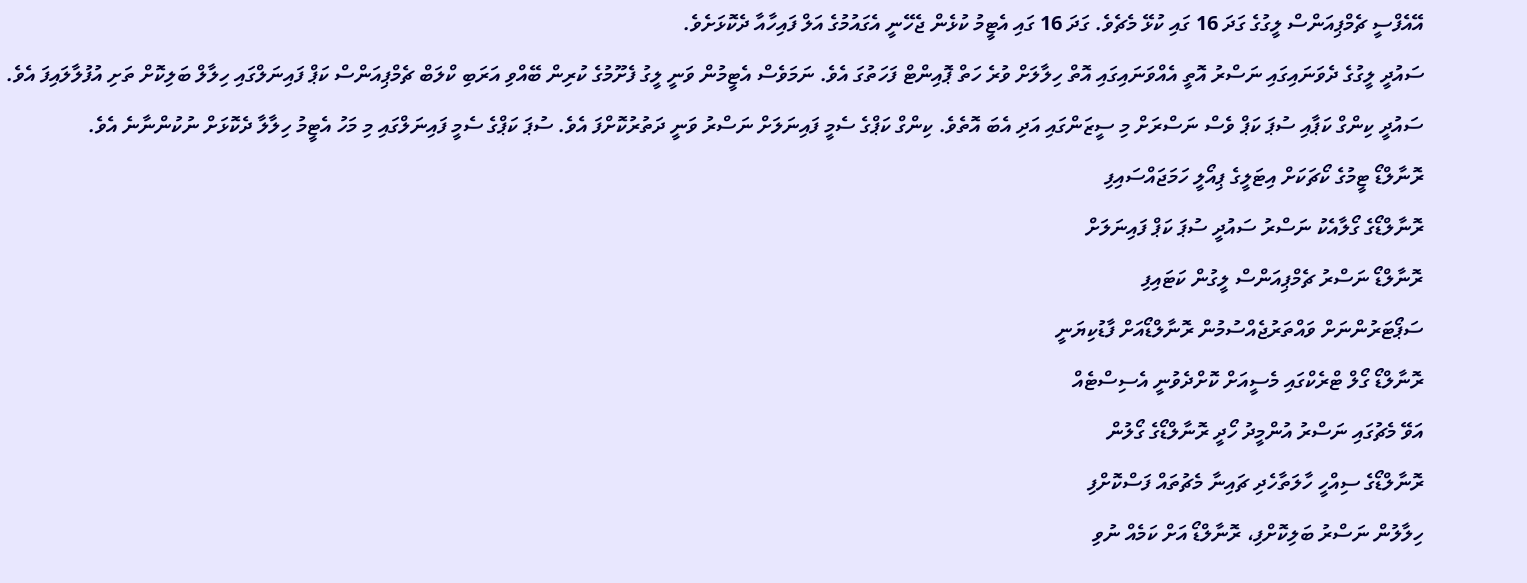އޭއެފްސީ ޗެމްޕިއަންސް ލީގުގެ ގަދަ 16 ގައި ކުޅޭ މެޗެވެ. ގަދަ 16 ގައި އެޓީމު ކުޅެން ޖެހޭނީ އެގައުމުގެ އަލް ފައިހާއާ ދެކޮޅަށެވެ.
ސައުދީ ލީގުގެ ދެވަނައިގައި ނަސްރު އޮތީ އެއްވަނައިގައި އޮތް ހިލާލަށް ވުރެ ހަތް ޕޮއިންޓް ފަހަތުގަ އެވެ. ނަމަވެސް އެޓީމުން ވަނީ ލީގު ފެށޫމުގެ ކުރިން ބޭއްވި އަރަބި ކްލަބް ޗެމްޕިއަންސް ކަޕް ފައިނަލްގައި ހިލާލް ބަލިކޮށް ތަށި އުފުލާލައިފަ އެވެ.
ސައުދީ ކިންގް ކަޕާއި ސުޕަ ކަޕް ވެސް ނަސްރަށް މި ސީޒަންގައި އަދި އެބަ އޮތެވެ. ކިންގް ކަޕްގެ ސެމީ ފައިނަލަށް ނަސްރު ވަނީ ދަތުރުކޮށްފަ އެވެ. ސުޕަ ކަޕްގެ ސެމީ ފައިނަލްގައި މި މަހު އެޓީމު ހިލާލާ ދެކޮޅަށް ނުކުންނާނެ އެވެ.
ރޮނާލްޑޯ ޓީމުގެ ކޯޗަކަށް އިޓަލީގެ ޕިއޯލީ ހަމަޖައްސައިފި
ރޮނާލްޑޯގެ ގޯލާއެކު ނަސްރު ސައުދީ ސުޕަ ކަޕް ފައިނަލަށް
ރޮނާލްޑޯ ނަސްރު ޗެމްޕިއަންސް ލީގުން ކަޓައިފި
ސަޕޯޓަރުންނަށް ވައްތަރުޖެއްސުމުން ރޮނާލްޑޯއަށް ފާޑުކިޔަނީ
ރޮނާލްޑޯ ގޯލް ޓްރެކްގައި މެސީއަށް ކޮށްދެވުނީ އެސިސްޓެއް
އަވޭ މެޗުގައި ނަސްރު އުންމީދު ހޯދީ ރޮނާލްޑޯގެ ގޯލުން
ރޮނާލްޑޯގެ ސިއްހީ ހާލަތާހެދި ޗައިނާ މެޗުތައް ފަސްކޮށްފި
ހިލާލުން ނަސްރު ބަލިކޮށްފި، ރޮނާލްޑޯ އަށް ކަމެއް ނުވި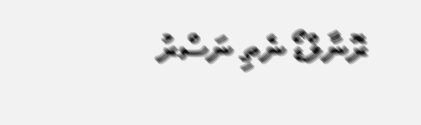ރޮނާލްޑޯ ނެތި ނަސްރު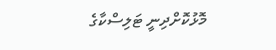މޮޅުކޮށްދިނީ ޓަލިސްކާގެ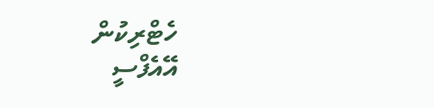ހެޓްރިކުން
އޭއެފްސީ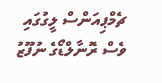ޗެމްޕިއަންސް ލީގުގައި ވެސް ރޮނާލްޑޯގެ ނުފޫޒު